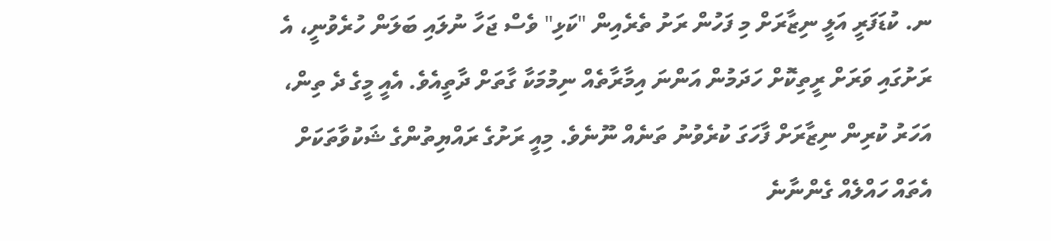ނ. ކުޑަފަރީ އަލީ ނިޒާރަށް މި ފަހުން ރަށު ތެރެއިން "ކަޅި" ވެސް ޖަހާ ނުލައި ބަލަން ހުރެވުނީ، އެ ރަށުގައި ވަރަށް ރީތިކޮށް ހަދަމުން އަންނަ އިމާރާތެއް ނިމުމަކާ ގާތަށް ދާތީއެވެ. އެއީ މީގެ ދެ ތިން، އަހަރު ކުރިން ނިޒާރަށް ފާހަގަ ކުރެވުނު ތަނެއް ނޫނެވެ. މިއީ ރަށުގެ ރައްޔިތުންގެ ޝަކުވާތަކަށް އެތައް ހައްލެއް ގެންނާނެ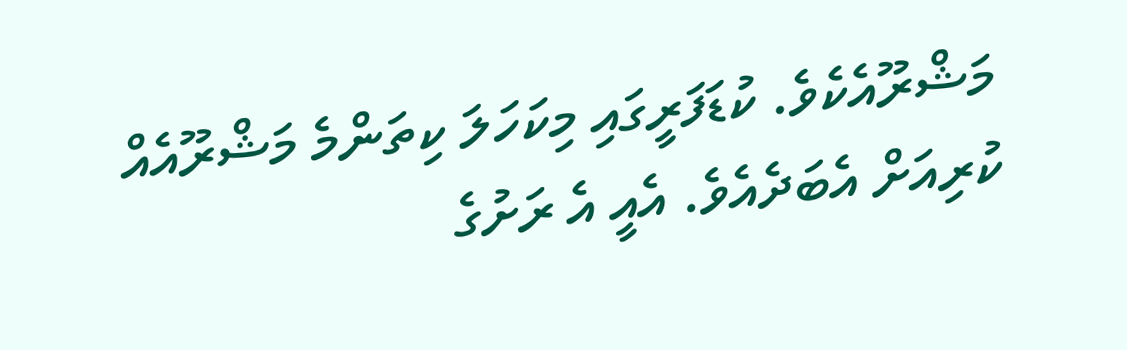މަޝްރޫއެކެވެ. ކުޑަފަރީގައި މިކަހަލަ ކިތަންމެ މަޝްރޫއެއް ކުރިއަށް އެބަދެއެވެ. އެއީ އެ ރަށުގެ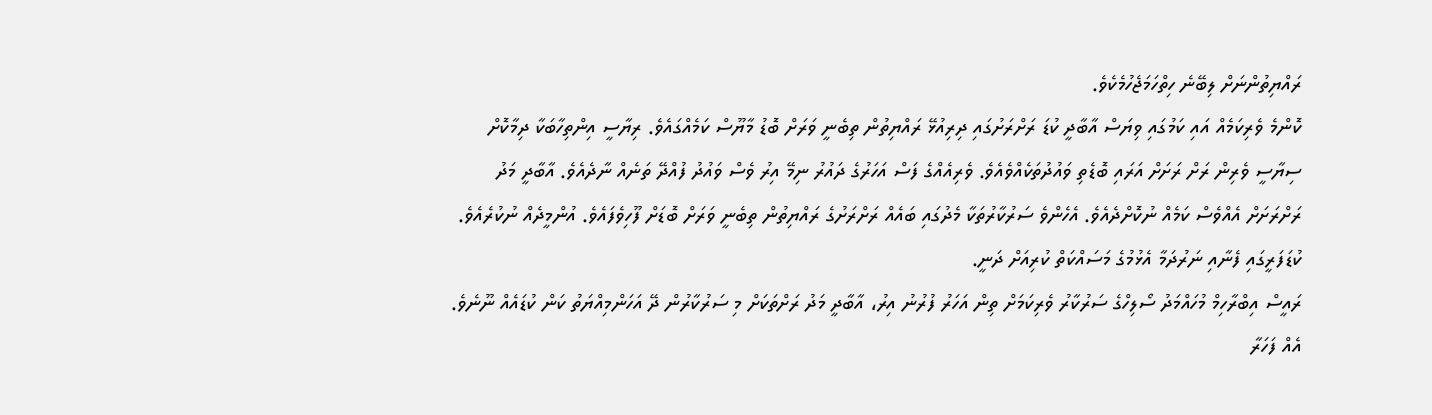ރައްޔިތުންނަށް ލިބޭނެ ހިތްހަމަޖެހުމެކެވެ.
ކޮންމެ ވެރިކަމެއް އައި ކަމުގައި ވިޔަސް އާބާދީ ކުޑަ ރަށްރަށުގައި ދިރިއުޅޭ ރައްޔިތުން ތިބެނީ ވަރަށް ބޮޑު މާޔޫސް ކަމެއްގައެވެ. ރިޔާސީ އިންތިހާބަކާ ދިމާކޮށް ސިޔާސީ ވެރިން ރަށް ރަށަށް އަރައި ބޮޑެތި ވައުދުތަކެއްވެއެވެ. ވެރިއެއްގެ ފަސް އަހަރުގެ ދައުރު ނިމޭ އިރު ވެސް ވައުދު ފުއްދޭ ތަނެއް ނާދެއެވެ. އާބާދީ މަދު ރަށްރަށަށް އެއްވެސް ކަމެއް ނުކޮށްދެއެވެ. އެހެންވެ ސަރުކާރުތަކާ މެދުގައި ބައެއް ރަށްރަށުގެ ރައްޔިތުން ތިބެނީ ވަރަށް ބޮޑަށް ފޫހިވެފައެވެ. އުންމީދެއް ނުކުރެއެވެ.
ކުޑަފަރީގައި ފެނާއި ނަރުދަމާ އެޅުމުގެ މަސައްކަތް ކުރިއަށް ދަނީ.
ރައީސް އިބްރާހިމް މުހައްމަދު ސޯލިހްގެ ސަރުކާރު ވެރިކަމަށް ތިން އަހަރު ފުރުނު އިރު، އާބާދީ މަދު ރަށްތަކަށް މި ސަރުކާރުން ދޭ އަހަންމިއްޔަތު ކަން ކުޑައެއް ނޫނެވެ. އެއް ފަހަރާ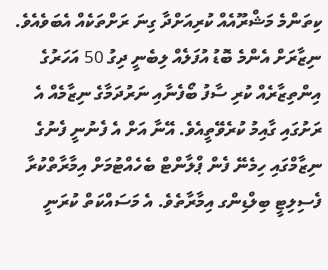ކިތަންމެ މަޝްރޫއެއް ކުރިއަށްދާ ގިނަ ރަށްތަކެއް އެބަވެއެވެ.
ނިޒާރަށް އެންމެ ބޮޑު އުފަލެއް ލިބެނީ ދިގު 50 އަހަރުގެ އިންތިޒާރެއް ކުރި ސާފު ބޯފެނާއި ނަރުދަމާގެ ނިޒާމެއް އެ ރަށުގައި ގާއިމު ކުރެވޭތީއެވެ. އޭނާ އަށް އެ ފެނުނީ ފެނުގެ ނިޒާމްގައި ހިމެނޭ ފެން ޕްލާންޓް ބެހެއްޓުމަށް އިމާރާތްކުރާ ފެސިލިޓީ ބިލްޑިންގ އިމާރާތެވެ. އެ މަސައްކަތް ކުރަނީ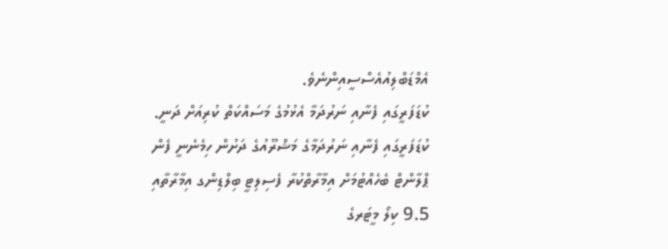އެމްޑަބްލިއުއެސްސީއިންނެވެ.
ކުޑަފަރީގައި ފެނާއި ނަރުދަމާ އެޅުމުގެ މަސައްކަތް ކުރިއަށް ދަނީ.
ކުޑަފަރީގައި ފެނާއި ނަރުދަމާގެ މަޝްރޫއުގެ ދަށުން ހިމެނެނީ ފެން ޕްލާންޓް ބެހެއްޓުމަށް އިމާރާތްކުރާ ފެސިލިޓީ ބިލްޑިންގ އިމާރާތާއި 9.5 ކިލޯ މީޓަރގެ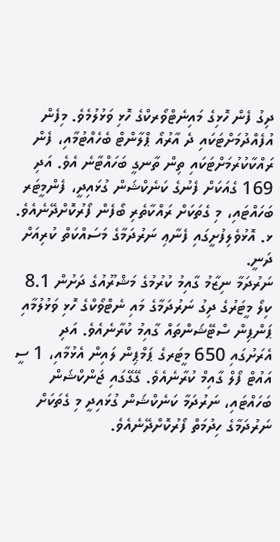ދިގު ފެން ހޮޅިގެ މައިނެޓްވޯރކްގެ ހޮޅި ވަޅުލުމެވެ. މިފެން އުފެއްދުމަށްޓަކައި ދެ އާރުއޯ ޕްލާންޓް ބެހެއްޓުމާއި، ފެން ރައްކާކުރުމަށްޓަކައި ތިން ތާނގީ ބަހައްޓާނެ އެވެ. އަދި 169 ގެއަކަށް ފެނުގެ ކަނެކްޝަން ގުޅައިދީ، ފެންމީޓަރ ބަހައްޓައި، މި ގެތަކަށް ރައްކާތެރި ބޯފެން ފޯރުކޮށްދޭނެއެވެ.
ޅ. އޮޅުވެލިފުށީގައި ފެނާޢި ނަރުދަމާގެ މަސައްކަތް ކުރިއަށް ދަނީ.
ނަރުދަމާ ނިޒާމު ގާއިމު ކުރުމުގެ މަޝްރޫއުގެ ދަށުން 8.1 ކިލޯ މީޓަރުގެ ދިގު ނަރުދަމާގެ މައި ނެޓްވޯކްގެ ހޮޅި ވަޅުލުމާއި ޕަންޕިން ސްޓޭޝަންތައް ގާއިމު ކުރާނެއެވެ. އަދި އެރަށުގައި 650 މީޓަރގެ ޕަމްޕިން ލައިން އެޅުމާއި، 1 ސީ އައުޓް ފޯލް ގާއިމް ކުރާނެއެވެ. ގޭގޭގައި ޖަންކްޝަން ބަހައްޓައި، ނަރުދަމާ ކަނެކްޝަން ގުޅައިދީ މި ގެތަކަށް ނަރުދަމާގެ ހިދުމަތް ފޯރުކޮށްދޭނެއެވެ.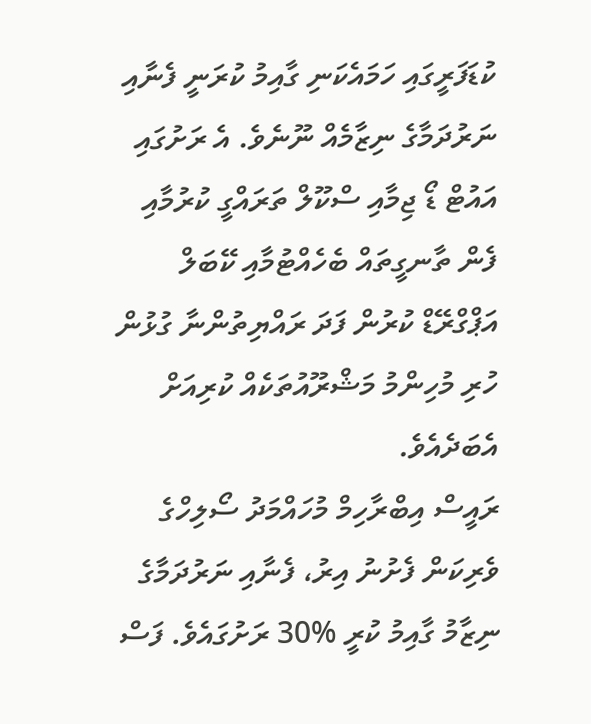ކުޑަފަރީގައި ހަމައެކަނި ގާއިމު ކުރަނީ ފެނާއި ނަރުދަމާގެ ނިޒާމެއް ނޫނެވެ. އެ ރަށުގައި އައުޓް ޑޯ ޖިމާއި ސްކޫލް ތަރައްގީ ކުރުމާއި ފެން ތާނގީތައް ބެހެއްޓުމާއި ކޭބަލް އަޕްގްރޭޑް ކުރުން ފަދަ ރައްޔިތުންނާ ގުޅުން ހުރި މުހިންމު މަޝްރޫއުތަކެއް ކުރިއަށް އެބަދެއެވެ.
ރައީސް އިބްރާހިމް މުހައްމަދު ސޯލިހްގެ ވެރިކަން ފެށުނު އިރު، ފެނާއި ނަރުދަމާގެ ނިޒާމު ގާއިމު ކުރީ %30 ރަށުގައެވެ. ފަސް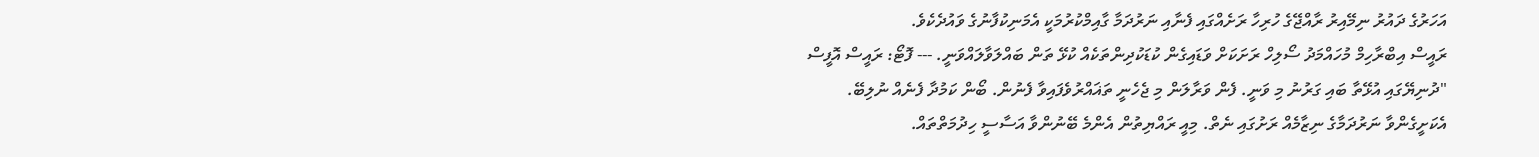އަހަރުގެ ދައުރު ނިމޭއިރު ރާއްޖޭގެ ހުރިހާ ރަށެއްގައި ފެނާއި ނަރުދަމާ ގާއިމްކުރުމަކީ އެމަނިކުފާނުގެ ވައުދެކެވެ.
ރައީސް އިބްރާހިމް މުހައްމަދު ސޯލިހް ރަށަކަށް ވަޑައިގެން ކުޑަކުދިންތަކެއް ކުޅޭ ތަން ބައްލަވާލައްވަނީ. --- ފޮޓޯ: ރައީސް އޮފީސް
"ދުނިޔޭގައި އުޅޭތާ ބައި ގަރުނު މި ވަނީ. ފެން ވަރާލަން މި ޖެހެނީ ތަޣައްރުވެފައިވާ ފެނުން. ބޯން ކަމުދާ ފެނެއް ނުލިބޭ. އެކަށީގެންވާ ނަރުދަމާގެ ނިޒާމެއް ރަށުގައި ނެތް. މިއީ ރައްޔިތުން އެންމެ ބޭނުންވާ އަސާސީ ހިދުމަތްތައް.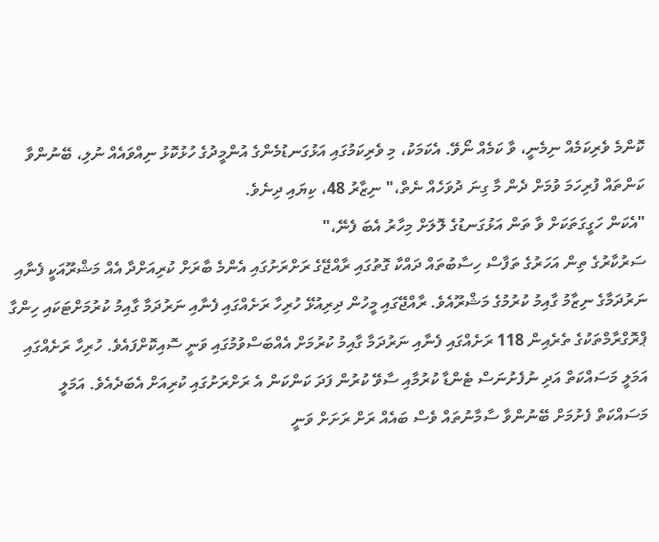ކޮންމެ ވެރިކަމެއް ނިމެނީ، ވާ ކަމެއް ނޯވޭ. އެކަމަކު، މި ވެރިކަމުގައި އަޅުގަނޑުމެންގެ އުންމީދުގެ ހުޅުކޮޅު ނިއްވައެއް ނުލި، ބޭނުންވާ ކަންތައް ފުރިހަމަ ވުމަށް ދެން މާ ގިނަ ދުވަހެއް ނެތް،" ނިޒާރު 48، ކިޔައި ދިނެވެ.
"އެކަން ހަގީގަތަކަށް ވާ ތަން އަޅުގަނޑުގެ ލޮލަށް މިހާރު އެބަ ފެނޭ،"
ސަރުކާރުގެ ތިން އަހަރުގެ ތަފާސް ހިސާބުތައް ދައްކާ ގޮތުގައި ރާއްޖޭގެ ރަށްރަށުގައި އެންމެ ބާރަށް ކުރިއަށްދާ އެއް މަޝްރޫއަކީ ފެނާއި ނަރުދަމާގެ ނިޒާމު ގާއިމު ކުރުމުގެ މަޝްރޫއެވެ. ރާއްޖޭގައި މީހުން ދިރިއުޅޭ ހުރިހާ ރަށެއްގައި ފެނާއި ނަރުދަމާ ގާއިމު ކުރުމަށްޓަކައި ހިންގާ ޕްރޮގްރާމްތަކުގެ ތެރެއިން 118 ރަށެއްގައި ފެނާއި ނަރުދަމާ ގާއިމު ކުރުމަށް އެއްބަސްވުމުގައި ވަނީ ސޮއިކޮށްފައެވެ. ހުރިހާ ރަށެއްގައި އަމަލީ މަސައްކަތް އަދި ނުފެށުނަސް ޓެންޑާ ކުރުމާއި ސާވޭ ކުރުން ފަދަ ކަންކަން އެ ރަށްރަށުގައި ކުރިއަށް އެބަދެއެވެ. އަމަލީ މަސައްކަތް ފެށުމަށް ބޭނުންވާ ސާމާނުތައް ވެސް ބައެއް ރަށް ރަށަށް ވަނީ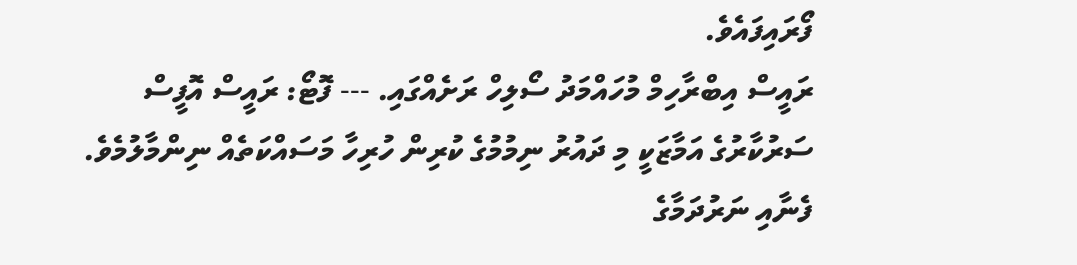ފޯރައިފައެވެ.
ރައީސް އިބްރާހިމް މުހައްމަދު ސޯލިހް ރަށެއްގައި. --- ފޮޓޯ: ރައީސް އޮފީސް
ސަރުކާރުގެ އަމާޒަކީ މި ދައުރު ނިމުމުގެ ކުރިން ހުރިހާ މަސައްކަތެއް ނިންމާލުމެވެ.
ފެނާއި ނަރުދަމާގެ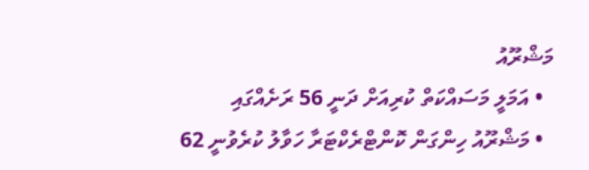މަޝްރޫއު
  • އަމަލީ މަސައްކަތް ކުރިއަށް ދަނީ 56 ރަށެއްގައި
  • މަޝްރޫއު ހިންގަން ކޮންޓްރެކްޓަރާ ހަވާލު ކުރެވުނީ 62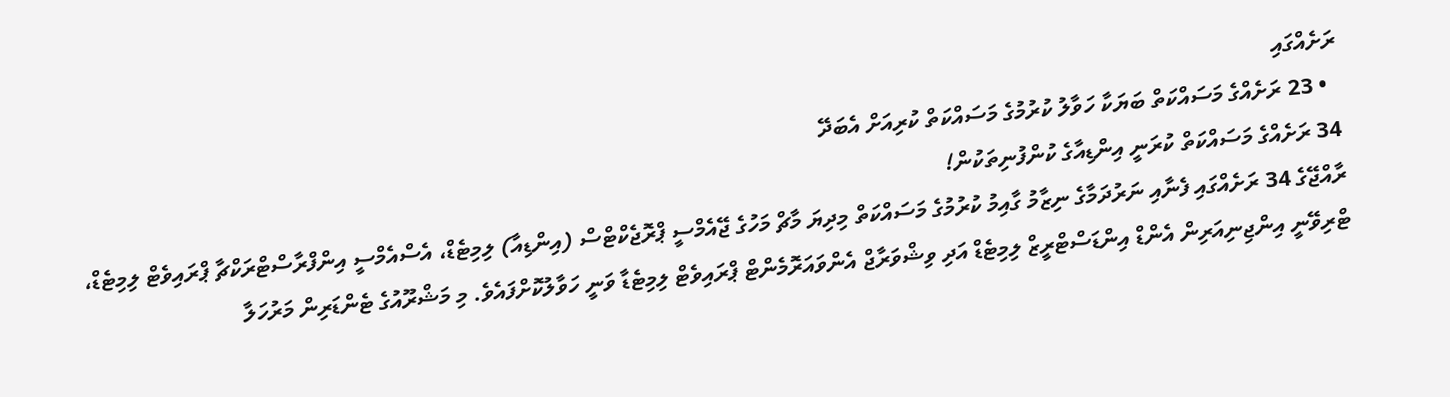ރަށެއްގައި
  • 23 ރަށެއްގެ މަސައްކަތް ބަޔަކާ ހަވާލު ކުރުމުގެ މަސައްކަތް ކުރިއަށް އެބަދޭ
34 ރަށެއްގެ މަސައްކަތް ކުރަނީ އިންޑިއާގެ ކުންފުނިތަކުން!
ރާއްޖޭގެ 34 ރަށެއްގައި ފެނާއި ނަރުދަމާގެ ނިޒާމު ގާއިމު ކުރުމުގެ މަސައްކަތް މިދިޔަ މާޗް މަހުގެ ޖޭއެމްސީ ޕްރޮޖެކްޓްސް (އިންޑިއާ) ލިމިޓެޑް، އެސްއެމްސީ އިންފްރާސްޓްރަކްޗާ ޕްރައިވެޓް ލިމިޓެޑް، ޓްރިވޭނީ އިންޖިނިއަރިން އެންޑް އިންޑަސްޓްރީޒް ލިމިޓެޑް އަދި ވިޝްވަރާޖް އެންވައަރޮމެންޓް ޕްރައިވެޓް ލިމިޓެޑާ ވަނީ ހަވާލުކޮށްފައެވެ. މި މަޝްރޫއުގެ ޓެންޑަރިން މަރުހަލާ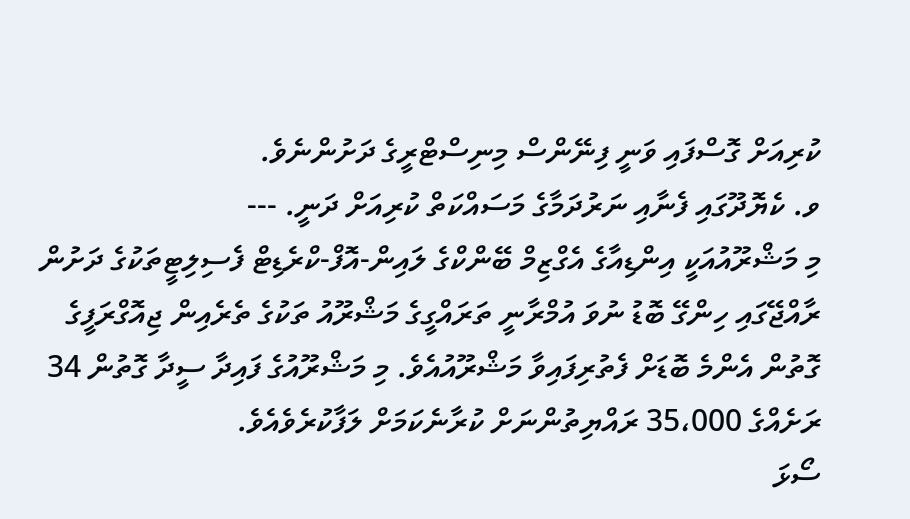ކުރިއަށް ގޮސްފައި ވަނީ ފިނޭންސް މިނިސްޓްރީގެ ދަށުންނެވެ.
ވ. ކެޔޮދޫގައި ފެނާއި ނަރުދަމާގެ މަސައްކަތް ކުރިއަށް ދަނީ. ---
މި މަޝްރޫއުއަކީ އިންޑިއާގެ އެގްޒިމް ބޭންކްގެ ލައިން-އޮފް-ކްރެޑިޓް ފެސިލިޓީތަކުގެ ދަށުން ރާއްޖޭގައި ހިންގޭ ބޮޑު ނުވަ އުމްރާނީ ތަރައްގީގެ މަޝްރޫއު ތަކުގެ ތެރެއިން ޖިއޮގްރަފީގެ ގޮތުން އެންމެ ބޮޑަށް ފެތުރިފައިވާ މަޝްރޫއުއެވެ. މި މަޝްރޫއުގެ ފައިދާ ސީދާ ގޮތުން 34 ރަށެއްގެ 35،000 ރައްޔިތުންނަށް ކުރާނެކަމަށް ލަފާކުރެވެއެވެ.
ސޯޅަ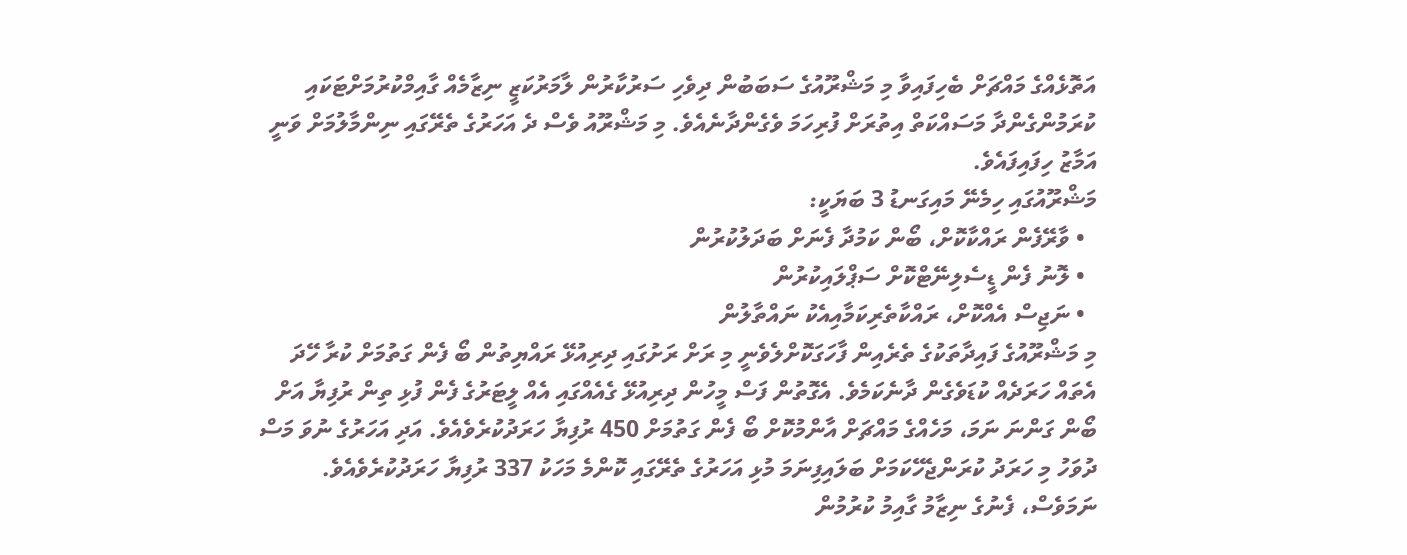އަތޮޅެއްގެ މައްޗަށް ބެހިފައިވާ މި މަޝްރޫއުގެ ސަބަބުން ދިވެހި ސަރުކާރުން ލާމަރުކަޒީ ނިޒާމެއް ގާއިމްކުރުމަށްޓަކައި ކުރަމުންގެންދާ މަސައްކަތް އިތުރަށް ފުރިހަމަ ވެގެންދާނެއެވެ. މި މަޝްރޫއު ވެސް ދެ އަހަރުގެ ތެރޭގައި ނިންމާލުމަށް ވަނީ އަމާޒު ހިފައިފައެވެ.
މަޝްރޫއުގައި ހިމެނޭ މައިގަނޑު 3 ބަޔަކީ:
  • ވާރޭފެން ރައްކާކޮށް، ބޯން ކަމުދާ ފެނަށް ބަދަލުކުރުން
  • ލޮނު ފެން ޑީސެލިނޭޓްކޮށް ސަޕްލައިކުރުން
  • ނަޖިސް އެއްކޮށް، ރައްކާތެރިކަމާއިއެކު ނައްތާލުން
މި މަޝްރޫއުގެ ފައިދާތަކުގެ ތެރެއިން ފާހަގަކޮށްލެވެނީ މި ރަށް ރަށުގައި ދިރިއުޅޭ ރައްޔިތުން ބޯ ފެން ގަތުމަށް ކުރާ ހޭދަ އެތައް ހަރަދެއް ކުޑަވެގެން ދާނެކަމެވެ. އެގޮތުން ފަސް މީހުން ދިރިއުޅޭ ގެއެއްގައި އެއް ލީޓަރުގެ ފެން ފުޅި ތިން ރުފިޔާ އަށް ބޯން ގަންނަ ނަމަ، މަހެއްގެ މައްޗަށް އާންމުކޮށް ބޯ ފެން ގަތުމަށް 450 ރުފިޔާ ހަރަދުކުރެވެއެވެ. އަދި އަހަރުގެ ނުވަ މަސް ދުވަހު މި ހަރަދު ކުރަންޖެހޭކަމަށް ބަލައިފިނަމަ މުޅި އަހަރުގެ ތެރޭގައި ކޮންމެ މަހަކު 337 ރުފިޔާ ހަރަދުކުރެވެއެވެ. ނަމަވެސް، ފެނުގެ ނިޒާމު ގާއިމު ކުރުމުން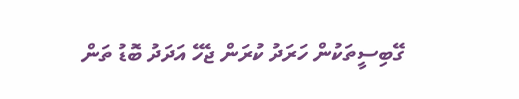ގޭބިސީތަކުން ހަރަދު ކުރަން ޖެހޭ އަދަދު ބޮޑު ތަން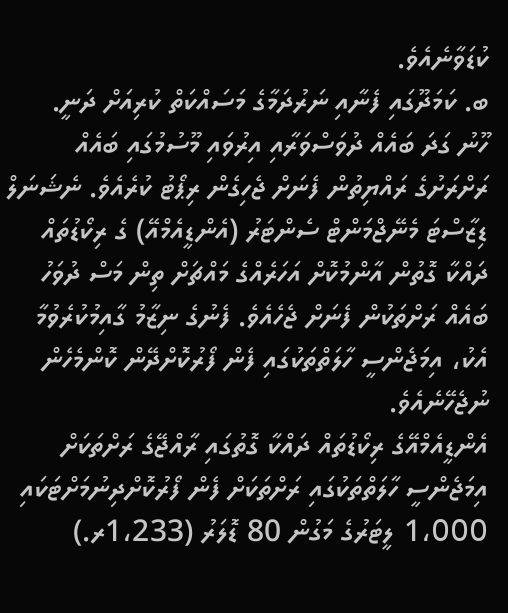ކުޑަވާނެއެވެ.
ބ. ކަމަދޫގައި ފެނާއި ނަރުދަމާގެ މަސައްކަތް ކުރިއަށް ދަނީ.
ހޫނު ގަދަ ބައެއް ދުވަސްވަރާއި އިރުވައި މޫސުމުގައި ބައެއް ރަށްރަށުގެ ރައްޔިތުން ފެނަށް ޖެހިގެން ރިޕޯޓު ކުރެއެވެ. ނެޝަނަލް ޑިޒާސްޓަ މެނޭޖްމަންޓް ސެންޓަރު (އެންޑީއެމްއޭ) ގެ ރިކޯޑުތައް ދައްކާ ގޮތުން އާންމުކޮށް އަހަރެއްގެ މައްޗަށް ތިން މަސް ދުވަހު ބައެއް ރަށްތަކުން ފެނަށް ޖެހެއެވެ. ފެނުގެ ނިޒާމު ގާއިމުކުރެވުމާ އެކު، އިމަޖެންސީ ހާލަތްތަކުގައި ފެން ފޯރުކޮށްދޭން ކޮންމެހެން ނުޖެހޭނެއެވެ.
އެންޑީއެމްއޭގެ ރިކޯޑުތައް ދައްކާ ގޮތުގައި ރާއްޖޭގެ ރަށްތަކަށް އިމަޖެންސީ ހާލަތްތަކުގައި ރަށްތަކަށް ފެން ފޯރުކޮށްދިނުމަށްޓަކައި 1،000 ލީޓަރުގެ މަގުން 80 ޑޮލަރު (1،233ރ.)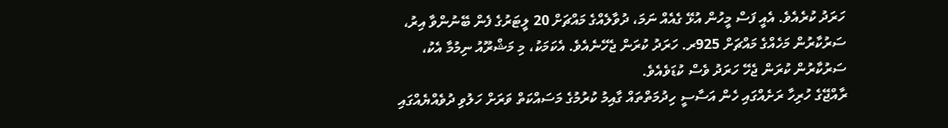ހަރަދު ކުރެއެވެ. އެއީ ފަސް މީހުން އުޅޭ ގެއެއް ނަމަ، ދުވާލެއްގެ މައްޗަށް 20 ލީޓަރުގެ ފެން ބޭނުންވާ އިރު، ސަރުކާރުން މަހެއްގެ މައްޗަށް 925ރ. ހަރަދު ކުރަން ޖެހޭނެއެވެ. އެކަމަކު، މި މަޝްރޫއު ނިމުމާ އެކު، ސަރުކާރުން ކުރަން ޖެހޭ ހަރަދު ވެސް ކުޑަވެއެވެ.
ރާއްޖޭގެ ހުރިހާ ރަށެއްގައި ހެން އަސާސީ ހިދުމަތްތައް ގާއިމު ކުރުމުގެ މަސައްކަތް ވަރަށް ހަލުވި ދުވެއްޔެއްގައި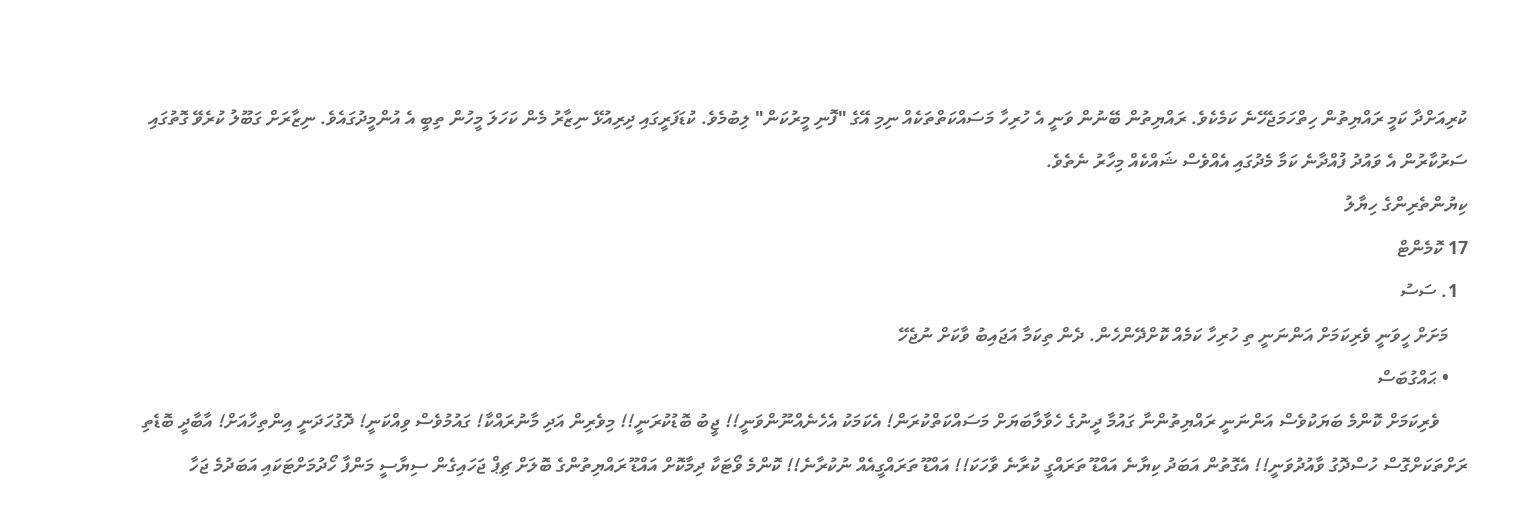ކުރިއަށްދާ ކަމީ ރައްޔިތުން ހިތްހަމަޖެހޭނެ ކަމެކެވެ. ރައްޔިތުން ބޭނުން ވަނީ އެ ހުރިހާ މަސައްކަތްތަކެއް ނިމި އޭގެ "ފޮނި މީރުކަން" ލިބުމެވެ. ކުޑަފަރީގައި ދިރިއުޅޭ ނިޒާރު މެން ކަހަލަ މީހުން ތިބީ އެ އުންމީދުގައެވެ. ނިޒާރަށް ގަބޫލު ކުރެވޭ ގޮތުގައި ސަރުކާރުން އެ ވައުދު ފުއްދާނެ ކަމާ މެދުގައި އެއްވެސް ޝައްކެއް މިހާރު ނެތެވެ.
ކިޔުންތެރިންގެ ހިޔާލު
17 ކޮމެންޓް
  1. ސަސު
    މަށަށް ހީވަނީ ވެރިކަމަށް އަންނަނީ ތި ހުރިހާ ކަމެއް ކޮށްދޭންހެން. ދެން ތިކަމާ އަޖައިބު ވާކަށް ނުޖެހޭ
    • ޙައްގުބަސް
      ވެރިކަމަށް ކޮންމެ ބަޔަކުވެސް އަންނަނީ ރައްޔިތުންނާ ގައުމާ ދީނުގެ ހެވާލާބަޔަށް މަސައްކަތްކުރަން! އެކަމަކު އެހެނެއްނޫންވަނީ!! ޖީބު ބޮޑުކުރަނީ!! މިވެރިން އަދި މާނުރައްކާ! ގައުމުވެސް ވިއްކަނީ! ދޮގުހަދަނީ އިންތިހާއަށް! އާބާދީ ބޮޑެތި ރަށްތަކަށްގޮސް ހުސްދޮގު ވާއުދުވަނީ!! އެގޮތުން އަބަދު ކިޔާނެ އައްޑޫ ތަރައްގީ ކުރާނެ ވާހަކަ!! އައްޑޫ ތަރައްގީއެއް ނުކުރާނެ!! ކޮންމެ ވޯޓަކާ ދިމާކޮށް އައްޑޫ ރައްޔިތުންގެ ބޮލަށް ޗިޕް ޖަހައިގެން ސިޔާސީ މަންފާ ހޯދުމަށްޓަކައި އަބަދުމެ ޖަހާ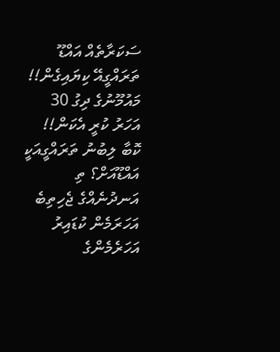ސަކަރާތެއް އައްޑޫ ތަރައްގީއޭ ކިޔައިގެން!! މައުމޫނުގެ ދިގު 30 އަހަރު ކުރީ އެކަން!! ކޮބާ ލިބުނު ތަރައްގީއަކީ އައްޑޫއަށް؟ ތި އަނދުނެއްގެ ޖެހިތިބެ އަހަރަމެން ކުޑައިރު އަހަރެމެންގެ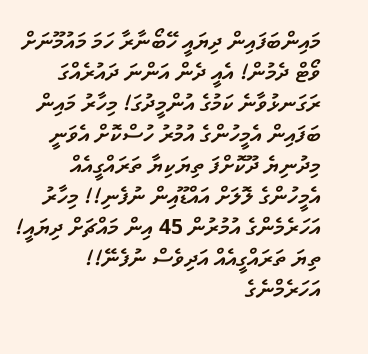މައިންބަފައިން ދިޔައީ ހޭބޯނާރާ ހަމަ މައުމޫނަށް ވޯޓް ދެމުން! އެއީ ދެން އަންނަ ދައުރެއްގަ ރަގަނޅުވާނެ ކަމުގެ އުންމީދުގަ! މިހާރު މައިން ބަފައިން އެމީހުންގެ އުމުރު ހުސްކޮށް އެވަނީ މިދުނިޔެ ދޫކޮށްފަ ތިޔަކިޔާ ތަރައްގީއެއް އެމީހުންގެ ލޮލަށް އައްޑޫއިން ނުފެނި!! މިހާރު އަހަރެމެންގެ އުމުރުން 45 އިން މައްޗަށް ދިޔައީ! ތިޔަ ތަރައްގީއެއް އަދިވެސް ނުފެނޭ!! އަހަރެމްނެގެ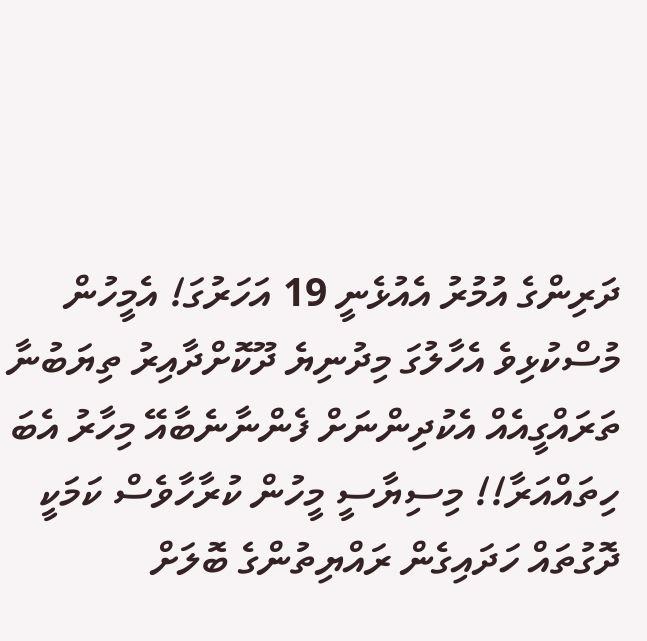ދަރިންގެ އުމުރު އެއުޅެނީ 19 އަހަރުގަ! އެމީހުން މުސްކުޅިވެ އެހާލުގަ މިދުނިޔެ ދޫކޮށްދާއިރު ތިޔަބުނާ ތަރައްގީއެއް އެކުދިންނަށް ފެންނާނެބާއޭ މިހާރު އެބަ ހިތައްއަރާ!! މިސިޔާސީ މީހުން ކުރާހާވެސް ކަމަކީ ދޮގުތައް ހަދައިގެން ރައްޔިތުންގެ ބޮލަށް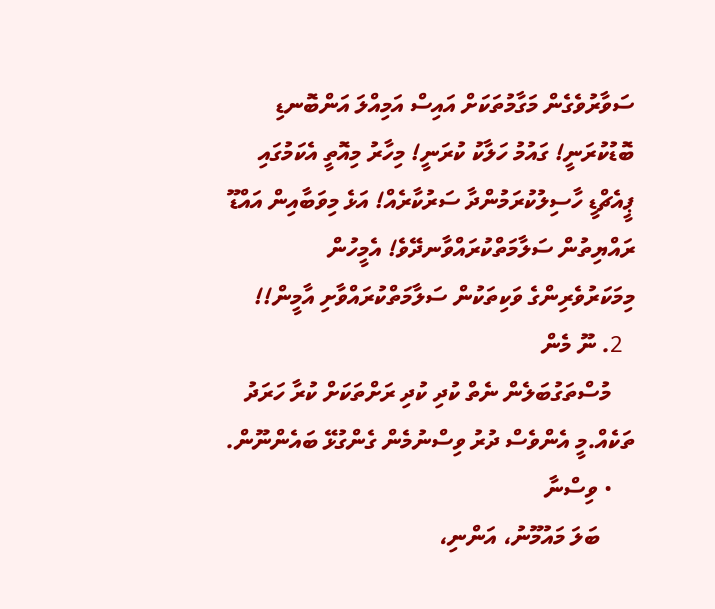ސަވާރުވެގެން މަގާމުތަކަށް އައިސް އަމިއްލަ އަންބޮނޑި ބޮޑުކުރަނީ! ގައުމު ހަލާކު ކުރަނީ! މިހާރު މިއޮތީ އެކަމުގައި ޕީއެޗްޑީ ހާސިލުކުރަމުންދާ ސަރުކާރެއް! އަޅެ މިވަބާއިން އައްޑޫ ރައްޔިތުން ސަލާމަތްކުރައްވާނދޭވެ! އެމީހުން މިމަކަރުވެރިންގެ ވަކިތަކުން ސަލާމަތްކުރައްވާށި އާމީން!!
  2. ނޫ މެން
    މުސްތަގުބަލެން ނެތް ކުދި ކުދި ރަށްތަކަށް ކުރާ ހަރަދު ތަކެއް.މީ އެންވެސް ދުރު ވިސްނުމެން ގެންގުޅޭ ބައެންނޫން.
    • ވިސްނާ
      ބަލަ މައުމޫނު، އަންނި،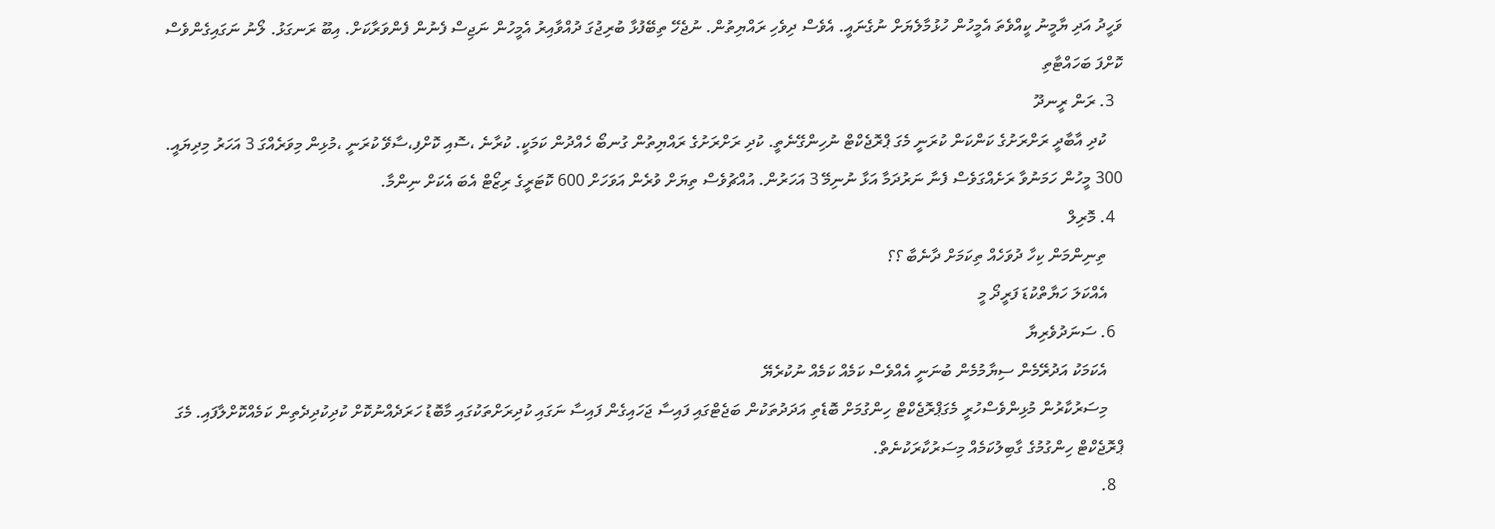ވަހީދު އަދި ޔާމީނު ކީއްވެތަ އެމީހުން ހުޅުމާލެޔަށް ނުގެނައީ. އެވެސް ދިވެހި ރައްޔިތުން. ނުޖެހޭ ތިބޭފުޅާ ބުރިޖުގަ ދުއްވާއިރު އެމީހުން ނަޖިސް ފެނުން ފެންވަރާކަށް. އިބޫ ރަނގަޅު. ލޯނު ނަގައިގެންވެސް ކޮށްފަ ބަހައްޓާތި
  3. ރަން ރީނދޫ
    ކުދި އާބާދީ ރަށްރަށުގެ ކަންކަން ކުރަނީ މެގަ ޕްރޮޖެކްޓް ނުހިންގޭނެތީ. ކުދި ރަށްރަށުގެ ރައްޔިތުން ގުނބޯ ހެއްދުން ކަމަކީ. ކުރާނެ ،ސޮއި ކޮށްފި،ސާވޭ ކުރަނީ ،މުޅިން މިވަރެއްގަ 3 އަހަރު މިދިޔައީ. 300 މީހުން ހަމަނުވާ ރަށެއްގަވެސް ފެނާ ނަރުދަމާ އަޅާ ނުނިމޭ 3 އަހަރުން. އުއްޗުވެސް ތިޔަށް ވުރެން އަވަހަށް 600 ކޮޓަރީގެ ރިޒޯޓް އެބަ އެކަށް ނިންމާ.
  4. މޮރިލް
    ތިނިންމަން ކިހާ ދުވަހެއް ތިކަމަށް ދާނެބާ ؟؟
    އެއްކަލަ ހަޔާތްކުޑަ ފަރީދޯ މީ
  6. ސަނަދުވެރިޔާ
    އެކަމަކު އަދުރޭމެން ސިޔާމުމެން ބުނަނީ އެއްވެސް ކަމެއް ކަމެއް ނުކުރެޔޭ
    މިސަރުކާރުން މުޅިންވެސްހުރީ މެގަޕްރޮޖެކްޓް ހިންގުމަށް ބޮޑެތި އަދަދުތަކުން ބަޖެޓްގައި ފައިސާ ޖަހައިގެން ފައިސާ ނަގައި ކުދިރަށްތަކުގައި މާބޮޑު ހަރަދެއްނުކޮށް ކުދިކުދިދެތިން ކަމެއްކޮށްލާފައި. މެގަ ޕްރޮޖެކްޓް ހިންގުމުގެ ގާބިލުކަމެއް މިސަރުކާރަކުނެތް.
  8.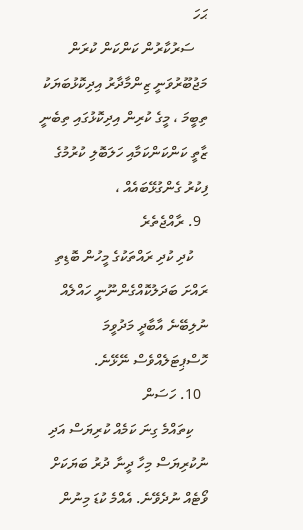ޙަހަ
    ސަރުކާރުން ކަންކަން ކުރަން މަޖުބޫރުވަނީ ޒިންމާދާރު އިދިކޮޅުބަޔަކު ތިބީމަ ، މީގެ ކުރިން އިދިކޮޅުގައި ތިބެނީ ޒާތީ ކަންކަންކަމާއި ހަލަބޮލި ކުރުމުގެ ފިކުރު ގެންގުޅޭބައެއް ،
  9. ރާއްޖެތެރެ
    ކުދި ކުދި ރައްތަކުގެ މީހުން ބޮޑިތި ރައްށަ ބަދަލުކޮއްގެންނޫނީ ހައްލެއް ނުލިބޭނެ އާބާދީ މަދުވީމަ ހޮސްޕިޓަލެއްވެސް ނޭޅޭނެ.
  10. ހަސަން
    ކިތައްމެ ގިނަ ކަމެއް ކުރިޔަސް އަދި ނުކުރިޔަސް މިހާ ދީނާ ދުރު ބަޔަކަށް ވޯޓެއް ނުދެވޭނެ. އެއްމެ ކުޑަ މިނުން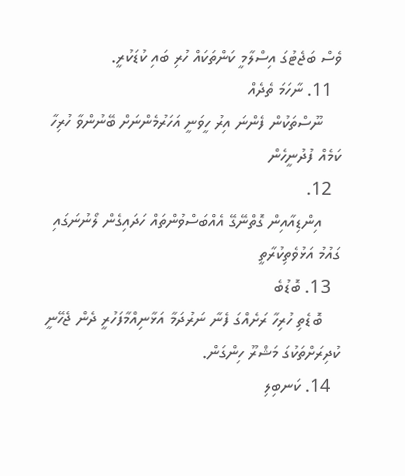ވެސް ބަޖެޓުގަ އިސްލާމީ ކަންތަކައް ހުރި ބައި ކުޑަކުރީ.
  11. ނާހަމަ ތެދެއް
    ނޫސްތަކުން ފެންނަ އިރު ހީވަނީ އަހަރުމެންނަށް ބޭނުންވާ ހުރިހާ ކަމެއް ފުދުނީހެން
  12.
    އިންޑިއާއިން ގޮތްނޭގޭ އެއްބަސްވުންތައް ހަދައިގެން ލޯނުނަގައި ގައުމު އަޅުވެތިކުރާތީ
  13. ބޮޑުބެ
    ބޮޑެތި ހުރިހާ ރަށެއްގަ ފެނާ ނަރުދަމާ އަޅާނިއްމާފަހުރީ ދެން ޖެހޭނީ ކުދިރަށްތަކުގަ މަޝްރޫ ހިންގަން.
  14. ކަނބިލި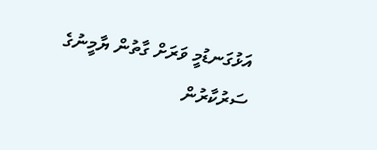އަޅުގަނޑުމީ ވަރަށް ގާތުން ޔާމީނުގެ ސަރުކާރުން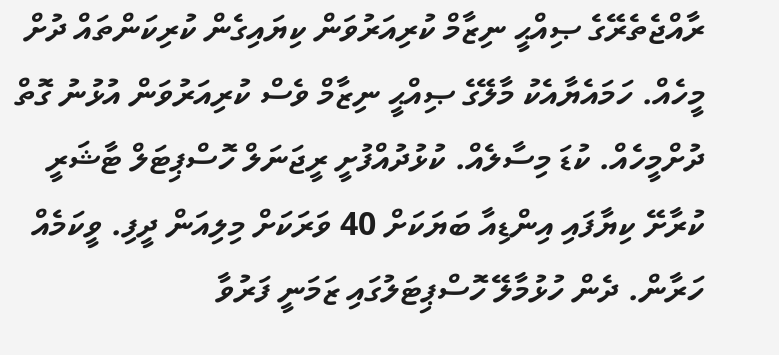ރާއްޖެތެރޭގެ ޞިއްޙީ ނިޒާމް ކުރިއަރުވަން ކިޔައިގެން ކުރިކަންތައް ދުށް މީހެއް. ހަމައެޔާއެކު މާލޭގެ ޞިއްޙީ ނިޒާމް ވެސް ކުރިއަރުވަން އުޅުނު ގޮތް ދުށްމީހެއް. ކުޑަ މިސާލެއް. ކުޅުދުއްފުށީ ރީޖަނަލް ހޮސްޕިޓަލް ޓާޝަރީ ކުރާށޭ ކިޔާފައި އިންޑިއާ ބަޔަކަށް 40 ވަރަކަށް މިލިއަން ދީފި. ވީކަމެއް ހަރާން. ދެން ހުޅުމާލޭ ހޮސްޕިޓަލުގައި ޒަމަނީ ފަރުވާ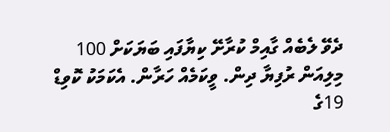ދެވޭ ލެބެއް ގާއިމް ކުރާށޭ ކިޔާފައި ބަޔަކަށް 100 މިލިއަން ރުފިޔާ ދިން. ވީކަމެއް ހަރާން. އެކަމަކު ކޮވިޑް 19ގެ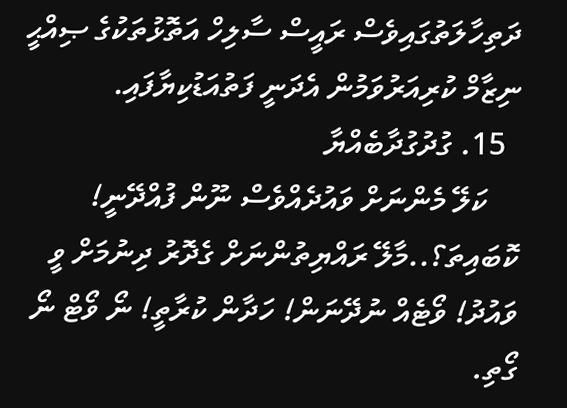ދަތިހާލަތުގައިވެސް ރައީސް ސާލިހް އަތޮޅުތަކުގެ ޞިއްޙީ ނިޒާމް ކުރިއަރުވަމުން އެދަނީ ފަތުއަޑުކިޔާފައި.
  15. ގުދުގުދާބެއްޔާ
    ކަލޭ މެންނަށް ވައުދެއްވެސް ނޫން ފުއްދޭނީ! ކޮބައިތަ؟..މާލޭ ރައްޔިތުންނަށް ގެދޮރު ދިނުމަށް ވީ ވައުދު! ވޯޓެއް ނުދޭނަން! ހަދާން ކުރާތީ! ނޯ ވޯޓް ނޯ ގޯތި.